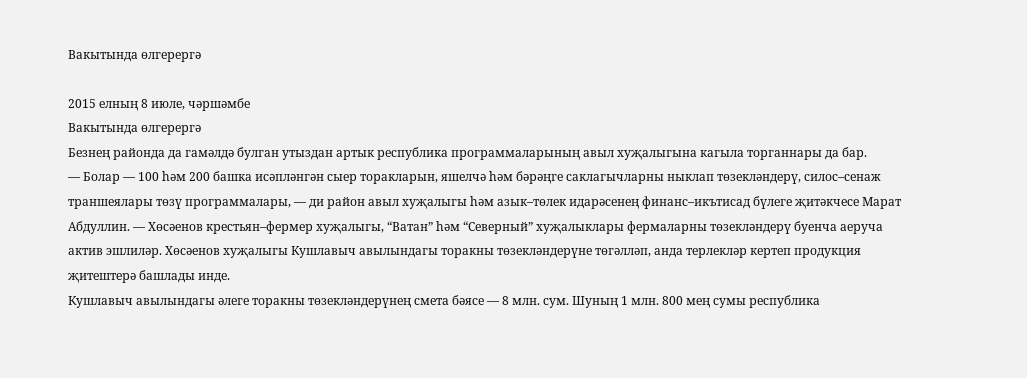Вакытында өлгерергә

2015 елның 8 июле, чәршәмбе
Вакытында өлгерергә
Безнең районда да гамәлдә булган утыздан артык республика программаларының авыл хуҗалыгына кагыла торганнары да бар.
— Болар — 100 һәм 200 башка исәпләнгән сыер торакларын, яшелчә һәм бәрәңге саклагычларны ныклап төзекләндерү, силос–сенаж траншеялары төзү программалары, — ди район авыл хуҗалыгы һәм азык–төлек идарәсенең финанс–икътисад бүлеге җитәкчесе Марат Абдуллин. — Хөсәенов крестьян–фермер хуҗалыгы, “Ватан” һәм “Северный” хуҗалыклары фермаларны төзекләндерү буенча аеруча актив эшлиләр. Хөсәенов хуҗалыгы Кушлавыч авылындагы торакны төзекләндерүне төгәлләп, анда терлекләр кертеп продукция җитештерә башлады инде.
Кушлавыч авылындагы әлеге торакны төзекләндерүнең смета бәясе — 8 млн. сум. Шуның 1 млн. 800 мең сумы республика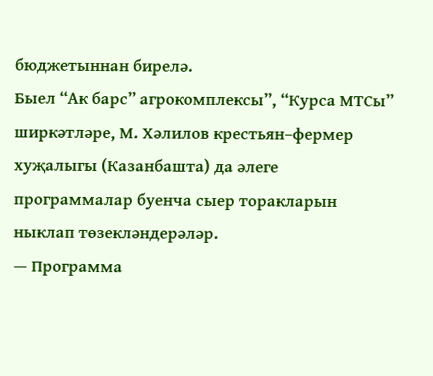бюджетыннан бирелә.
Быел “Ак барс” агрокомплексы”, “Курса МТСы” ширкәтләре, М. Хәлилов крестьян–фермер хуҗалыгы (Казанбашта) да әлеге программалар буенча сыер торакларын ныклап төзекләндерәләр.
— Программа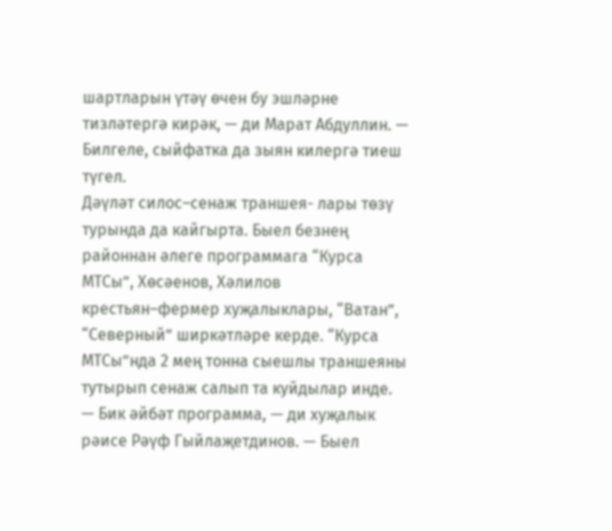шартларын үтәү өчен бу эшләрне тизләтергә кирәк, — ди Марат Абдуллин. — Билгеле, сыйфатка да зыян килергә тиеш түгел.
Дәүләт силос–сенаж траншея- лары төзү турында да кайгырта. Быел безнең районнан әлеге программага “Курса МТСы”, Хөсәенов, Хәлилов крестьян–фермер хуҗалыклары, “Ватан”, “Северный” ширкәтләре керде. “Курса МТСы”нда 2 мең тонна сыешлы траншеяны тутырып сенаж салып та куйдылар инде.
— Бик әйбәт программа, — ди хуҗалык рәисе Рәүф Гыйлаҗетдинов. — Быел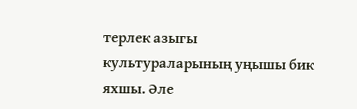терлек азыгы культураларының уңышы бик яхшы. Әле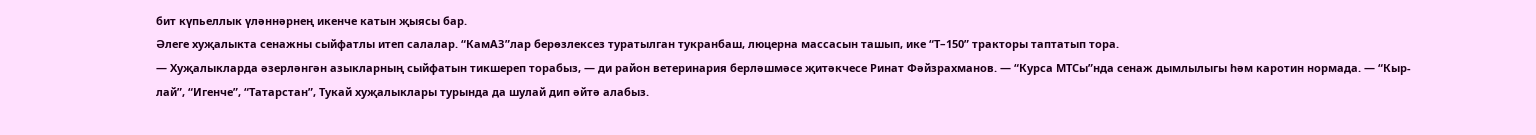бит күпьеллык үләннәрнең икенче катын җыясы бар.
Әлеге хуҗалыкта сенажны сыйфатлы итеп салалар. “КамАЗ”лар берөзлексез туратылган тукранбаш, люцерна массасын ташып, ике “Т–150” тракторы таптатып тора.
— Хуҗалыкларда әзерләнгән азыкларның сыйфатын тикшереп торабыз, — ди район ветеринария берләшмәсе җитәкчесе Ринат Фәйзрахманов. — “Курса МТСы”нда сенаж дымлылыгы һәм каротин нормада. — “Кыр-лай”, “Игенче”, “Татарстан”, Тукай хуҗалыклары турында да шулай дип әйтә алабыз.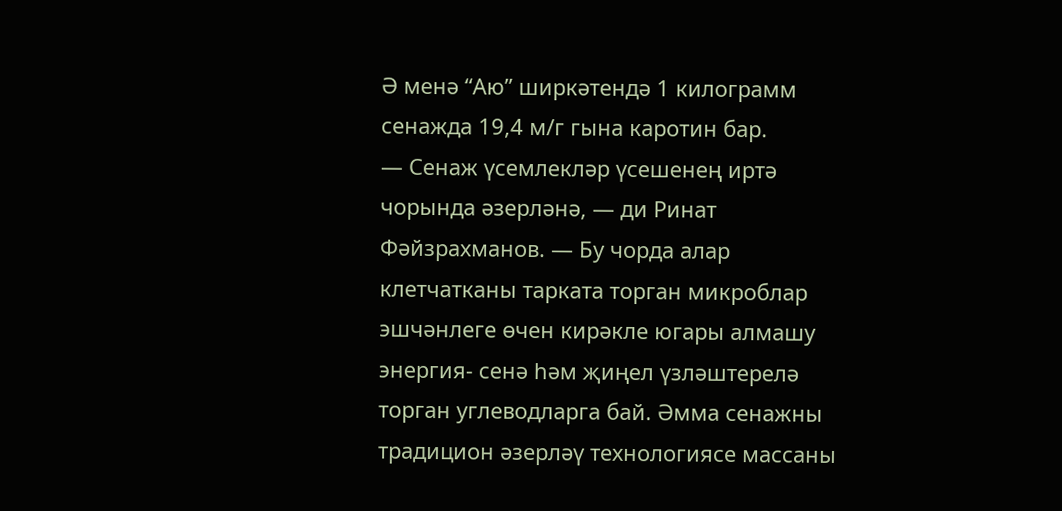Ә менә “Аю” ширкәтендә 1 килограмм сенажда 19,4 м/г гына каротин бар.
— Сенаж үсемлекләр үсешенең иртә чорында әзерләнә, — ди Ринат Фәйзрахманов. — Бу чорда алар клетчатканы тарката торган микроблар эшчәнлеге өчен кирәкле югары алмашу энергия- сенә һәм җиңел үзләштерелә торган углеводларга бай. Әмма сенажны традицион әзерләү технологиясе массаны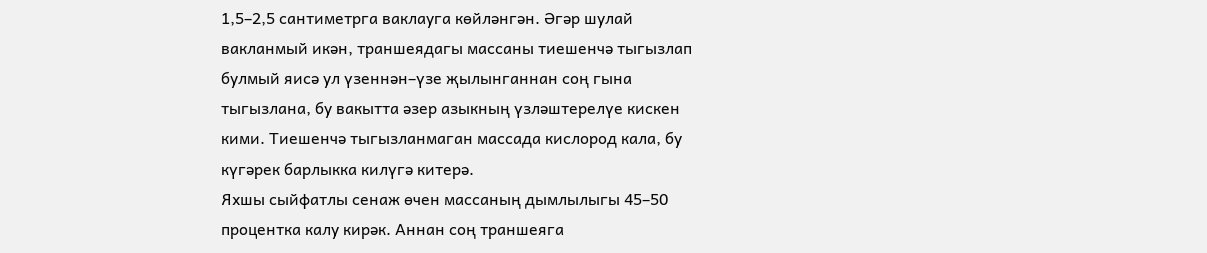1,5–2,5 сантиметрга ваклауга көйләнгән. Әгәр шулай вакланмый икән, траншеядагы массаны тиешенчә тыгызлап булмый яисә ул үзеннән–үзе җылынганнан соң гына тыгызлана, бу вакытта әзер азыкның үзләштерелүе кискен кими. Тиешенчә тыгызланмаган массада кислород кала, бу күгәрек барлыкка килүгә китерә.
Яхшы сыйфатлы сенаж өчен массаның дымлылыгы 45–50 процентка калу кирәк. Аннан соң траншеяга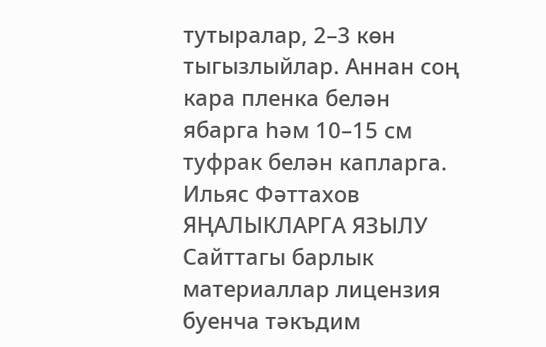тутыралар, 2–3 көн тыгызлыйлар. Аннан соң кара пленка белән ябарга һәм 10–15 см туфрак белән капларга.
Ильяс Фәттахов
ЯҢАЛЫКЛАРГА ЯЗЫЛУ
Сайттагы барлык материаллар лицензия буенча тәкъдим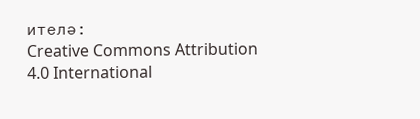ителә:
Creative Commons Attribution 4.0 International